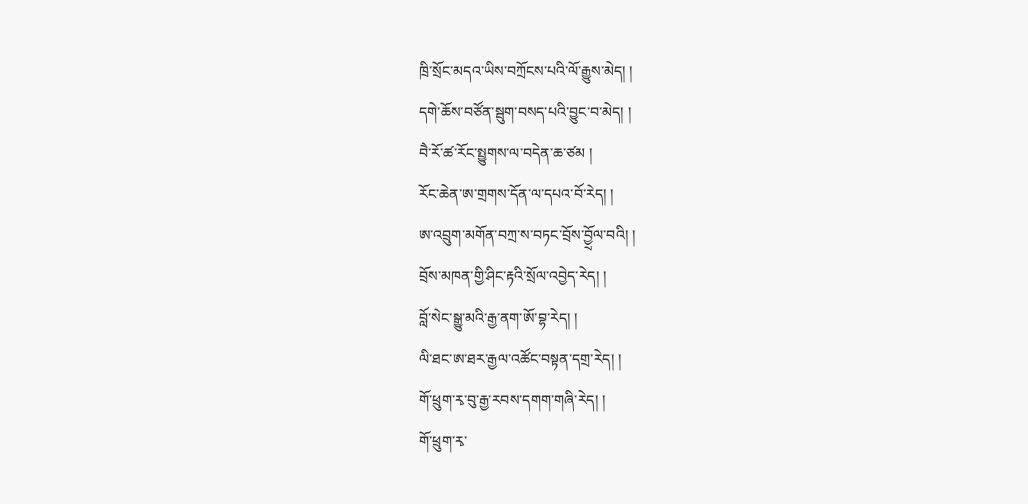ཁྲི་སྲོང་མདའ་ཡིས་བཀྲོངས་པའི་ལོ་རྒྱུས་མེད། །
དགེ་ཆོས་བཙོན་སྦུག་བསད་པའི་བྱུང་བ་མེད། །
བཻ་རོ་ཚ་རོང་སྤྱུགས་ལ་བདེན་ཆ་ཙམ །
རོང་ཆེན་ཨ་གྲགས་དོན་ལ་དཔའ་བོ་རེད། །
ཨ་འབྲུག་མགོན་བཀྲ་ས་བཏང་བྲོས་བྱྲོལ་བའི། །
བྲོས་མཁན་གྱི་ཤིང་རྟའི་སྲོལ་འབྱེད་རེད། །
བློ་སེང་སྒྱུ་མའི་རྒྱ་ནག་ཨོ་བྷ་རེད། །
ལི་ཐང་ཨ་ཐར་རྒྱལ་འཚོང་བསྟན་དགྲ་རེད། །
གོ་ཕྲུག་རྭ་བུ་རྒྱ་རབས་དགག་གཞི་རེད། །
གོ་ཕྲུག་རྭ་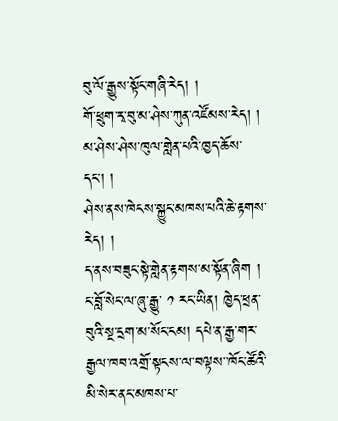བུ་ལོ་རྒྱུས་སྟོང་གཞི་རེད། །
གོ་ཕྲུག་རྭ་བུ་མ་ཤེས་ཀུན་འཛོམས་རེད། །
མ་ཤེས་ཤེས་ཁུལ་གླེན་པའི་ཁྱད་ཆོས་དང་། །
ཤེས་ནས་ཁེངས་སྐྱུང་མཁས་པའི་ཆེ་རྟགས་རེད། །
ད་ནས་བཟུང་སྟེ་གླེན་རྟགས་མ་སྟོན་ཞིག །
ང་བློ་སེང་ལ་ཞུ་རྒྱུ་ ༡ རང་ཡིན། ཁྱེད་ཕྲན་བུའི་སྔ་དྲག་མ་སོང་ངམ། དཔེ་ན་རྒྱ་གར་རྒྱལ་ཁབ་འགྲོ་སྟངས་ལ་བལྟས་་ཁོང་ཚོའི་མི་སེར་ནང་མཁས་པ་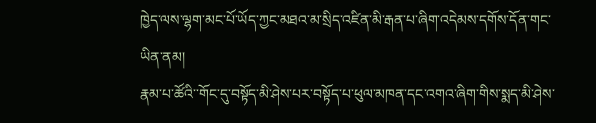ཁྱེད་ལས་ལྷག་མང་པོ་ཡོད་ཀྱང་མཐའ་མ་སྲིད་འཛིན་མི་རྒན་པ་ཞིག་འདེམས་དགོས་དོན་གང་ཡིན་ནམ།
རྣམ་པ་ཚོའི་་གོང་དུ་བསྟོད་མི་ཤེས་པར་བསྟོད་པ་ཕུལ་མཁན་དང་འགའ་ཞིག་གིས་སྨད་མི་ཤེས་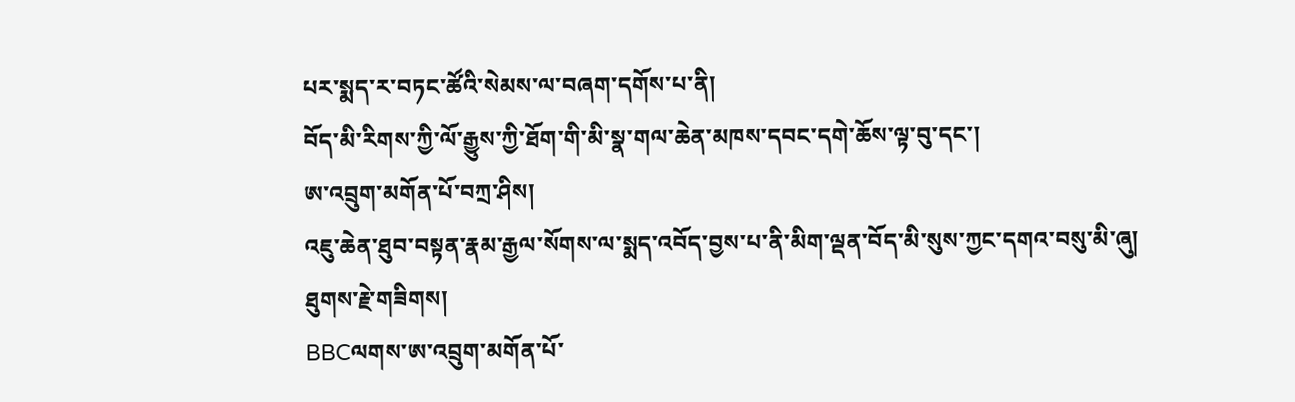པར་སྨད་ར་བཏང་ཚོའི་སེམས་ལ་བཞག་དགོས་པ་ནི།
བོད་མི་རིགས་ཀྱི་ལོ་རྒྱུས་ཀྱི་ཐོག་གི་མི་སྣ་གལ་ཆེན་མཁས་དབང་དགེ་ཆོས་ལྟ་བུ་དང་།
ཨ་འབྲུག་མགོན་པོ་བཀྲ་ཤིས།
འཇུ་ཆེན་ཐུབ་བསྟན་རྣམ་རྒྱལ་སོགས་ལ་སྨད་འབོད་བྱས་པ་ནི་མིག་ལྡན་བོད་མི་སུས་ཀྱང་དགའ་བསུ་མི་ཞུ།
ཐུགས་རྗེ་གཟིགས།
BBCལགས་ཨ་འབྲུག་མགོན་པོ་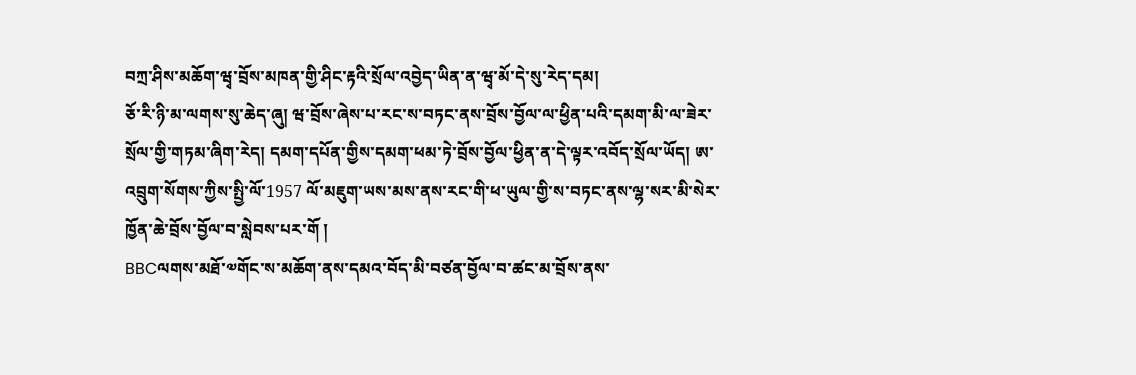བཀྲ་ཤིས་མཆོག་ཝྭ་བྲོས་མཁན་གྱི་ཤིང་རྟའི་སྲོལ་འབྱེད་ཡིན་ན་ཝྭ་མོ་དེ་སུ་རེད་དམ།
ཅོ་རི་ཉི་མ་ལགས་སུ་ཆེད་ཞུ། ཝ་བྲོས་ཞེས་པ་རང་ས་བཏང་ནས་བྲོས་བྱོལ་ལ་ཕྱིན་པའི་དམག་མི་ལ་ཟེར་སྲོལ་གྱི་གཏམ་ཞིག་རེད། དམག་དཔོན་གྱིས་དམག་ཕམ་ཏེ་བྲོས་བྱོལ་ཕྱིན་ན་དེ་ལྟར་འབོད་སྲོལ་ཡོད། ཨ་འབྲུག་སོགས་ཀྱིས་སྤྱི་ལོ་1957 ལོ་མཇུག་ཡས་མས་ནས་རང་གི་ཕ་ཡུལ་གྱི་ས་བཏང་ནས་ལྷ་སར་མི་སེར་ཁྱོན་ཆེ་བྲོས་བྱོལ་བ་སླེབས་པར་གོ །
BBCལགས་མཐོ་༧གོང་ས་མཆོག་ནས་དམའ་བོད་མི་བཙན་བྱོལ་བ་ཚང་མ་བྲོས་ནས་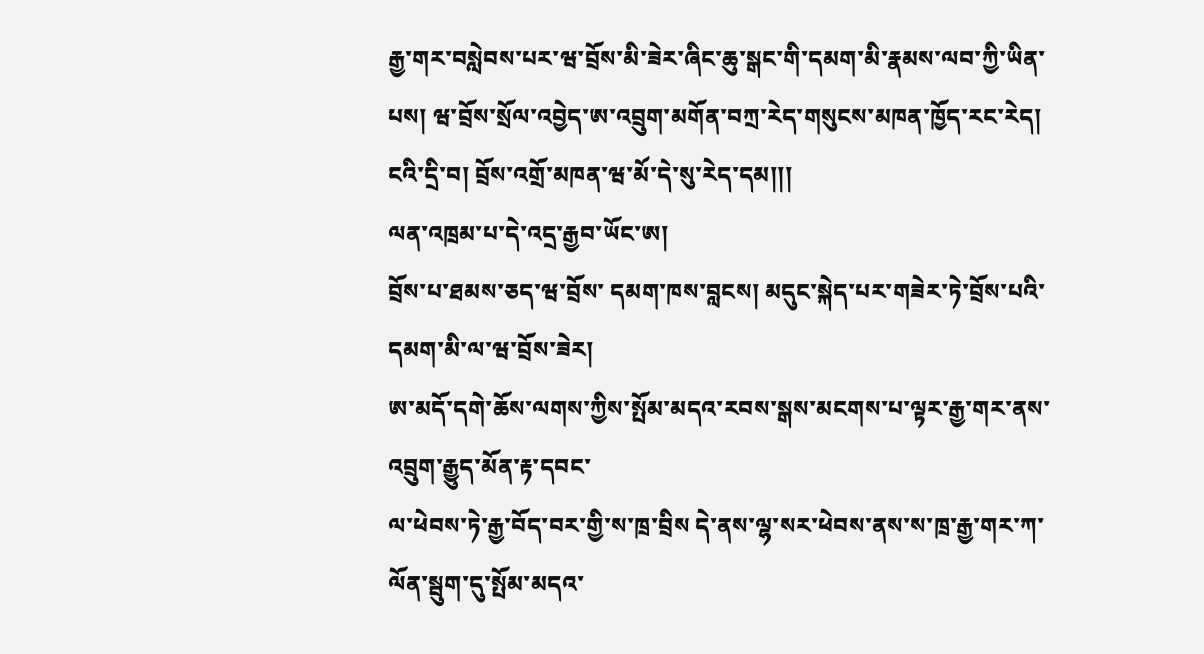རྒྱ་གར་བསླེབས་པར་ཝ་བྲོས་མི་ཟེར་ཞིང་ཆུ་སྒང་གི་དམག་མི་རྣམས་ལབ་ཀྱི་ཡིན་པས། ཝ་བྲོས་སྲོལ་འབྱེད་ཨ་འབྲུག་མགོན་བཀྲ་རེད་གསུངས་མཁན་ཁྱོད་རང་རེད། ངའི་དྲི་བ། བྲོས་འགྲོ་མཁན་ཝ་མོ་དེ་སུ་རེད་དམ།།།
ལན་འཁྲམ་པ་དེ་འདྲ་རྒྱབ་ཡོང་ཨ།
བྲོས་པ་ཐམས་ཅད་ཝ་བྲོས་ དམག་ཁས་བླངས། མདུང་སྐེད་པར་གཟེར་ཏེ་བྲོས་པའི་དམག་མི་ལ་ཝ་བྲོས་ཟེར།
ཨ་མདོ་དགེ་ཆོས་ལགས་ཀྱིས་སྤོམ་མདའ་རབས་སྒས་མངགས་པ་ལྟར་རྒྱ་གར་ནས་འབྲུག་རྒྱུད་མོན་རྟ་དབང་
ལ་ཕེབས་ཏེ་རྒྱ་བོད་བར་གྱི་ས་ཁྲ་བྲིས དེ་ནས་ལྷ་སར་ཕེབས་ནས་ས་ཁྲ་རྒྱ་གར་ཀ་ལོན་སྦུག་དུ་སྤོམ་མདའ་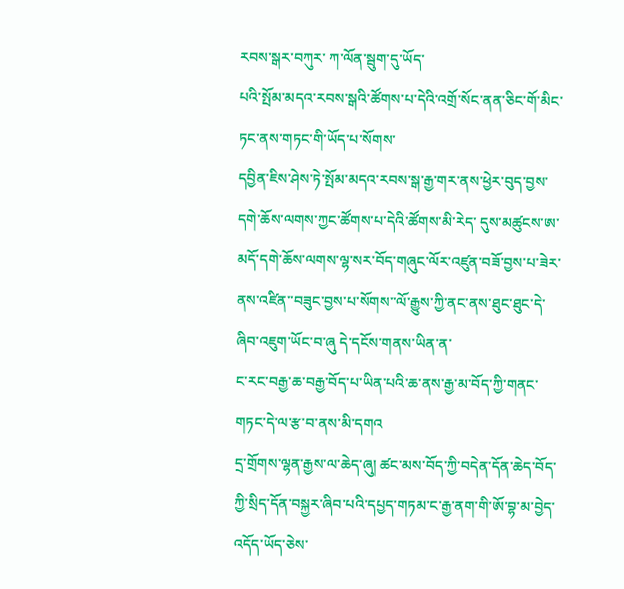རབས་སྒར་བཀུར་ ཀ་ལོན་སྦུག་དུ་ཡོད་
པའི་སྤོམ་མདའ་རབས་སྒའི་ཚོགས་པ་དེའི་འགྲོ་སོང་ནན་ཅིང་གོ་མིང་ཏང་ནས་གཏང་གི་ཡོད་པ་སོགས་
དབྱིན་ཇིས་ཤེས་ཏེ་སྤོམ་མདའ་རབས་སྒ་རྒྱ་གར་ནས་ཕྱེར་བུད་བྱས་ དགེ་ཆོས་ལགས་ཀྱང་ཚོགས་པ་དེའི་ཚོགས་མི་རེད་ དུས་མཚུངས་ཨ་མདོ་དགེ་ཆོས་ལགས་ལྷ་སར་བོད་གཞུང་ལོར་འཛུན་བཟོ་བྱས་པ་ཟེར་ནས་འཛིན་་བཟུང་བྱས་པ་སོགས་་ལོ་རྒྱུས་ཀྱི་ནང་ནས་ཐུང་ཐུང་དེ་ཞིབ་འཇུག་ཡོང་བ་ཞུ དེ་དངོས་གནས་ཡིན་ན་
ང་རང་བརྒྱ་ཆ་བརྒྱ་བོད་པ་ཡིན་པའི་ཆ་ནས་རྒྱ་མ་བོད་ཀྱི་གནང་གཏང་དེ་ལ་རྩ་བ་ནས་མི་དགའ
དྲ་གྲོགས་ལྷན་རྒྱས་ལ་ཆེད་ཞུ། ཚང་མས་བོད་ཀྱི་བདེན་དོན་ཆེད་བོད་ཀྱི་སྲིད་དོན་བསྐྱར་ཞིབ་པའི་དཔྱད་གཏམ་ང་རྒྱ་ནག་གི་ཨོ་བྷ་མ་བྱེད་འདོད་ཡོད་ཅེས་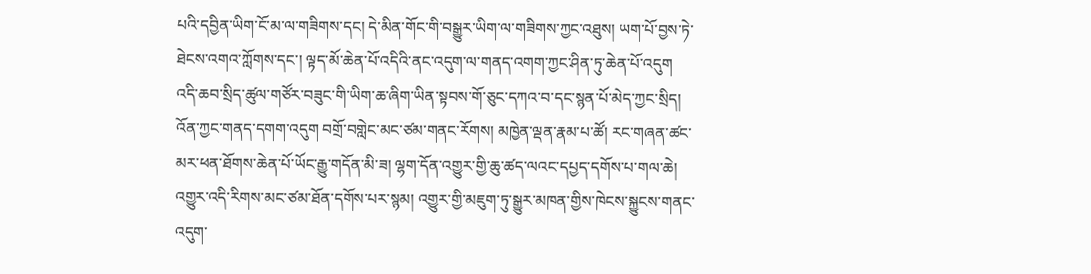པའི་དབྱིན་ཡིག་ངོ་མ་ལ་གཟིགས་དང། དེ་མིན་གོང་གི་བསྒྱུར་ཡིག་ལ་གཟིགས་ཀྱང་འཐུས། ཡག་པོ་བྱས་ཏེ་ཐེངས་འགའ་ཀློགས་དང་། ལྟད་མོ་ཆེན་པོ་འདིའི་ནང་འདུག་ལ་གནད་འགག་ཀྱང་ཤིན་ཏུ་ཆེན་པོ་འདུག འདི་ཆབ་སྲིད་ཚུལ་གཙོར་བཟུང་གི་ཡིག་ཆ་ཞིག་ཡིན་སྟབས་གོ་ཅུང་དཀའ་བ་དང་སྙན་པོ་མེད་ཀྱང་སྲིད། འོན་ཀྱང་གནད་དགག་འདུག བགྲོ་བགླེང་མང་ཙམ་གནང་རོགས། མཁྱེན་ལྡན་རྣམ་པ་ཚོ། རང་གཞན་ཚང་མར་ཕན་ཐོགས་ཆེན་པོ་ཡོང་རྒྱུ་གདོན་མི་ཟ། ལྷག་དོན་འགྱུར་གྱི་ཆུ་ཚད་ལའང་དཔྱད་དགོས་པ་གལ་ཆེ། འགྱུར་འདི་རིགས་མང་ཙམ་ཐོན་དགོས་པར་སྙམ། འགྱུར་གྱི་མཇུག་ཏུ་སྒྱུར་མཁན་གྱིས་ཁེངས་སྐྱུངས་གནང་འདུག་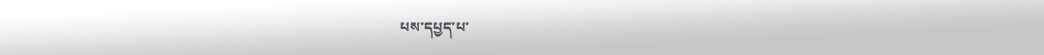པས་དཔྱད་པ་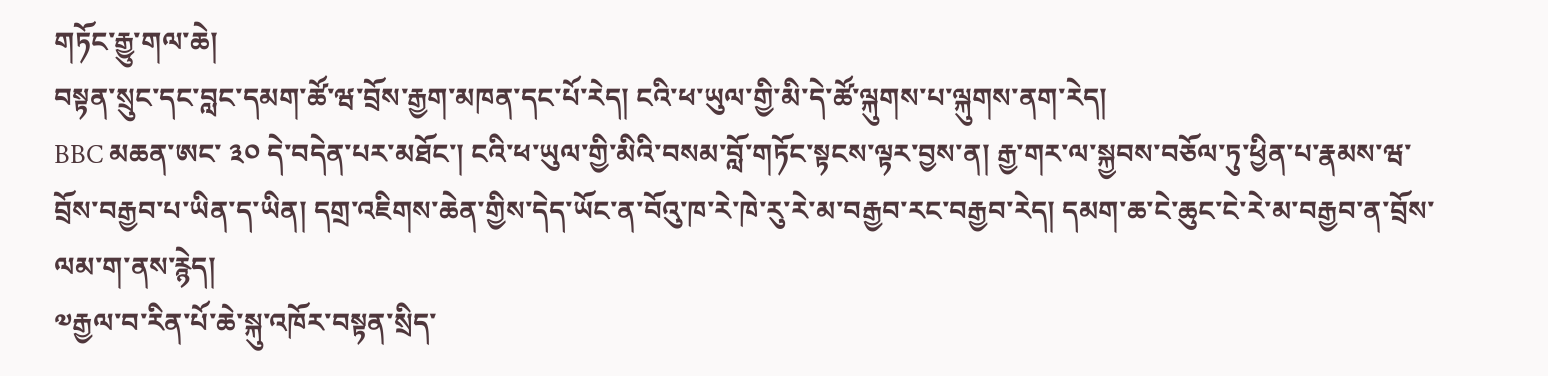གཏོང་རྒྱུ་གལ་ཆེ།
བསྟན་སྲུང་དང་བླང་དམག་ཚོ་ཝ་བྲོས་རྒྱག་མཁན་དང་པོ་རེད། ངའི་ཕ་ཡུལ་གྱི་མི་དེ་ཚོ་ལྐུགས་པ་ལྐུགས་ནག་རེད།
BBC མཆན་ཨང་ ༣༠ དེ་བདེན་པར་མཐོང་། ངའི་ཕ་ཡུལ་གྱི་མིའི་བསམ་བློ་གཏོང་སྟངས་ལྟར་བྱས་ན། རྒྱ་གར་ལ་སྐྱབས་བཅོལ་ཏུ་ཕྱིན་པ་རྣམས་ཝ་བྲོས་བརྒྱབ་པ་ཡིན་ད་ཡིན། དགྲ་འཇིགས་ཆེན་གྱིས་དེད་ཡོང་ན་བོའུ་ཁ་རེ་ཁེ་རུ་རེ་མ་བརྒྱབ་རང་བརྒྱབ་རེད། དམག་ཆ་ངེ་ཆུང་ངེ་རེ་མ་བརྒྱབ་ན་བྲོས་ལམ་ག་ནས་རྙེད།
༧རྒྱལ་བ་རིན་པོ་ཆེ་སྐུ་འཁོར་བསྟན་སྲིད་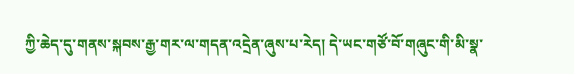ཀྱི་ཆེད་དུ་གནས་སྐབས་རྒྱ་གར་ལ་གདན་འདྲེན་ཞུས་པ་རེད། དེ་ཡང་གཙོ་བོ་གཞུང་གི་མི་སྣ་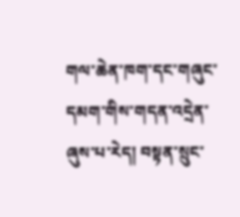གལ་ཆེན་ཁག་དང་གཞུང་དམག་གིས་གདན་འདྲེན་ཞུས་པ་རེད། བསྟན་སྲུང་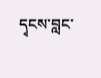དྭངས་བླང་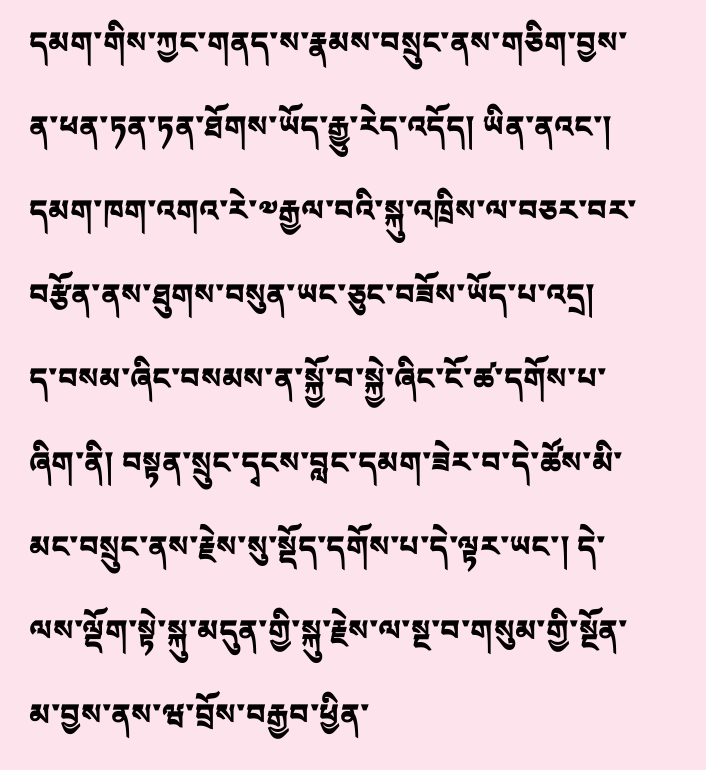དམག་གིས་ཀྱང་གནད་ས་རྣམས་བསྲུང་ནས་གཅིག་བྱས་ན་ཕན་ཏན་ཏན་ཐོགས་ཡོད་རྒྱུ་རེད་འདོད། ཡིན་ནའང་། དམག་ཁག་འགའ་རེ་༧རྒྱལ་བའི་སྐུ་འཁྲིས་ལ་བཅར་བར་བརྩོན་ནས་ཐུགས་བསུན་ཡང་ཅུང་བཟོས་ཡོད་པ་འདྲ།
ད་བསམ་ཞིང་བསམས་ན་སྐྱོ་བ་སྐྱེ་ཞིང་ངོ་ཚ་དགོས་པ་ཞིག་ནི། བསྟན་སྲུང་དྭངས་བླང་དམག་ཟེར་བ་དེ་ཚོས་མི་མང་བསྲུང་ནས་རྗེས་སུ་སྡོད་དགོས་པ་དེ་ལྟར་ཡང་། དེ་ལས་ལྡོག་སྟེ་སྐུ་མདུན་གྱི་སྐུ་རྗེས་ལ་སྔ་བ་གསུམ་གྱི་སྔོན་མ་བྱས་ནས་ཝ་བྲོས་བརྒྱབ་ཕྱིན་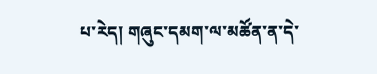པ་རེད། གཞུང་དམག་ལ་མཚོན་ན་དེ་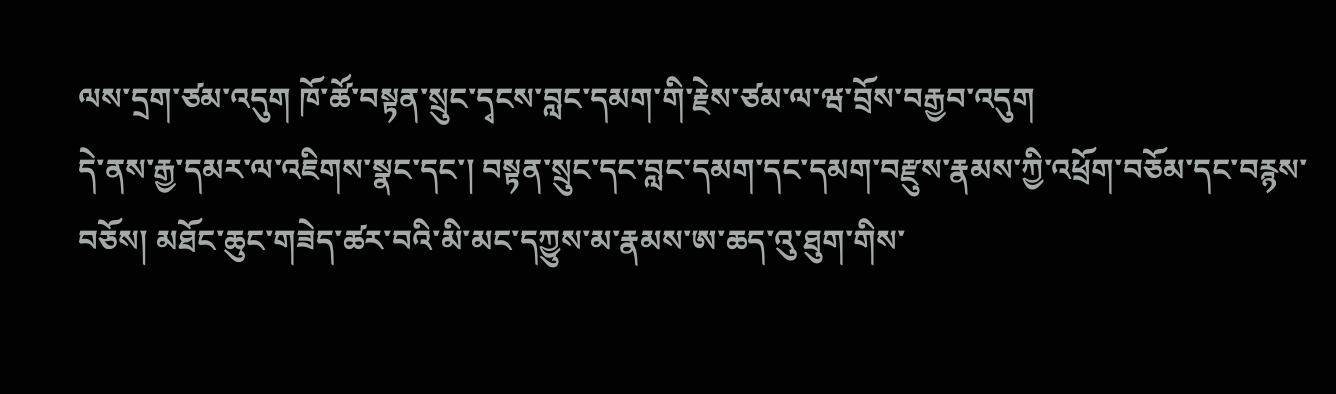ལས་དྲག་ཙམ་འདུག ཁོ་ཚོ་བསྟན་སྲུང་དྭངས་བླང་དམག་གི་རྗེས་ཙམ་ལ་ཝ་བྲོས་བརྒྱབ་འདུག
དེ་ནས་རྒྱ་དམར་ལ་འཇིགས་སྣང་དང་། བསྟན་སྲུང་དང་བླང་དམག་དང་དམག་བརྫུས་རྣམས་ཀྱི་འཕྲོག་བཅོམ་དང་བརྙས་བཅོས། མཐོང་ཆུང་གཟེད་ཚར་བའི་མི་མང་དཀྱུས་མ་རྣམས་ཨ་ཆད་འུ་ཐུག་གིས་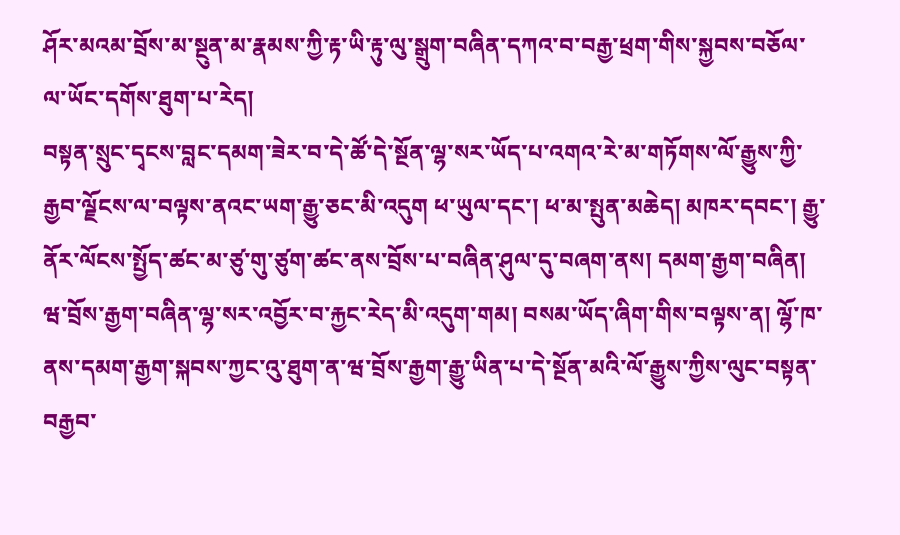ཤོར་མའམ་བྲོས་མ་སྔུན་མ་རྣམས་ཀྱི་རྟ་ཡི་རྟུ་ལུ་སྒྲུག་བཞིན་དཀའ་བ་བརྒྱ་ཕྲག་གིས་སྐྱབས་བཅོལ་ལ་ཡོང་དགོས་ཐུག་པ་རེད།
བསྟན་སྲུང་དྭངས་བླང་དམག་ཟེར་བ་དེ་ཚོ་དེ་སྔོན་ལྷ་སར་ཡོད་པ་འགའ་རེ་མ་གཏོགས་ལོ་རྒྱུས་ཀྱི་རྒྱབ་ལྗོངས་ལ་བལྟས་ནའང་ཡག་རྒྱུ་ཅང་མི་འདུག ཕ་ཡུལ་དང་། ཕ་མ་སྤུན་མཆེད། མཁར་དབང་། རྒྱུ་ནོར་ལོངས་སྤྱོད་ཚང་མ་ཙུ་གུ་ཙུག་ཚང་ནས་བྲོས་པ་བཞིན་ཤུལ་དུ་བཞག་ནས། དམག་རྒྱག་བཞིན། ཝ་བྲོས་རྒྱག་བཞིན་ལྷ་སར་འབྱོར་བ་རྐྱང་རེད་མི་འདུག་གམ། བསམ་ཡོད་ཞིག་གིས་བལྟས་ན། ལྷོ་ཁ་ནས་དམག་རྒྱག་སྐབས་ཀྱང་འུ་ཐུག་ན་ཝ་བྲོས་རྒྱག་རྒྱུ་ཡིན་པ་དེ་སྔོན་མའི་ལོ་རྒྱུས་ཀྱིས་ལུང་བསྟན་བརྒྱབ་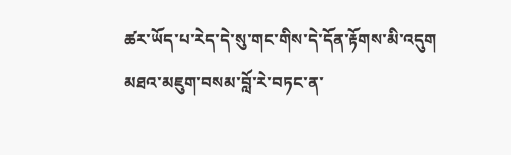ཚར་ཡོད་པ་རེད་དེ་སུ་གང་གིས་དེ་དོན་རྟོགས་མི་འདུག མཐའ་མཇུག་བསམ་བློ་རེ་བཏང་ན་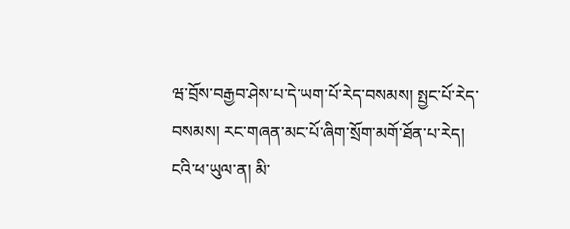ཝ་བྲོས་བརྒྱབ་ཤེས་པ་དེ་ཡག་པོ་རེད་བསམས། སྤྱང་པོ་རེད་བསམས། རང་གཞན་མང་པོ་ཞིག་སྲོག་མགོ་ཐོན་པ་རེད།
ངའི་ཕ་ཡུལ་ན། མི་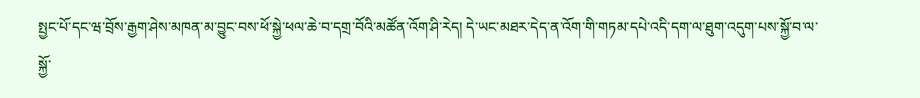སྤྱང་པོ་དང་ཝ་བྲོས་རྒྱག་ཤེས་མཁན་མ་བྱུང་བས་ཕོ་སྐྱེ་ཕལ་ཆེ་བ་དགྲ་བོའི་མཚོན་འོག་ཤི་རེད། དེ་ཡང་མཐར་དེད་ན་འོག་གི་གཏམ་དཔེ་འདི་དག་ལ་ཐུག་འདུག་པས་སྐྱོ་བ་ལ་སྐྱོ་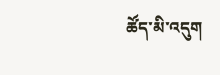ཚོད་མི་འདུག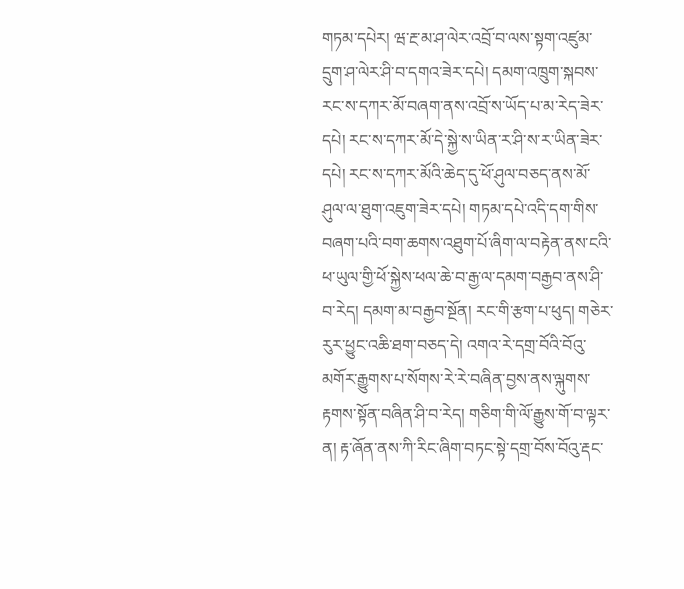གཏམ་དཔེར། ཝ་རྔ་མ་ཤ་ལེར་འབྲོ་བ་ལས་སྟག་འཛུམ་དྲུག་ཤ་ལེར་ཤི་བ་དགའ་ཟེར་དཔེ། དམག་འཁྲུག་སྐབས་རང་ས་དཀར་མོ་བཞག་ནས་འབྲོ་ས་ཡོད་པ་མ་རེད་ཟེར་དཔེ། རང་ས་དཀར་མོ་དེ་སྐྱེ་ས་ཡིན་ར་ཤི་ས་ར་ཡིན་ཟེར་དཔེ། རང་ས་དཀར་མོའི་ཆེད་དུ་ཕོ་ཤུལ་བཅད་ནས་མོ་ཤུལ་ལ་ཐུག་འཇུག་ཟེར་དཔེ། གཏམ་དཔེ་འདི་དག་གིས་བཞག་པའི་བག་ཆགས་འཐུག་པོ་ཞིག་ལ་བརྟེན་ནས་ངའི་ཕ་ཡུལ་གྱི་ཕོ་སྐྱེས་ཕལ་ཆེ་བ་རྒྱ་ལ་དམག་བརྒྱབ་ནས་ཤི་བ་རེད། དམག་མ་བརྒྱབ་སྔོན། རང་གི་རྩག་པ་ཕུད། གཅེར་རུར་ཕྱུང་འཆི་ཐག་བཅད་དེ། འགའ་རེ་དགྲ་བོའི་བོའུ་མགོར་རྒྱུགས་པ་སོགས་རེ་རེ་བཞིན་བྱས་ནས་ལྐུགས་རྟགས་སྟོན་བཞིན་ཤི་བ་རེད། གཅིག་གི་ལོ་རྒྱུས་གོ་བ་ལྟར་ན། རྟ་ཞོན་ནས་ཀི་རིང་ཞིག་བཏང་སྟེ་དགྲ་བོས་བོའུ་རྡང་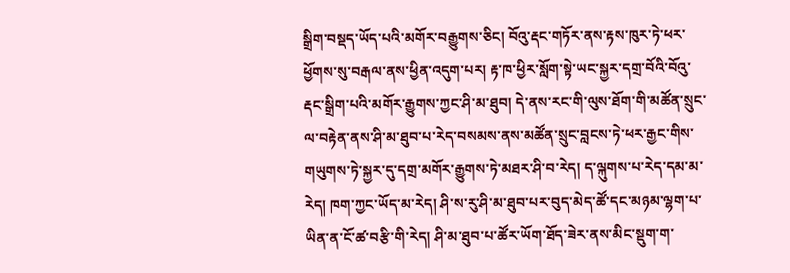སྒྲིག་བསྡད་ཡོད་པའི་མགོར་བརྒྱུགས་ཅིང། བོའུ་རྡང་གཏོར་ནས་རྟས་ཁུར་ཏེ་ཕར་ཕྱོགས་སུ་བརྒལ་ནས་ཕྱིན་འདུག་པར། རྟ་ཁ་ཕྱིར་སློག་སྟེ་ཡང་སྐྱར་དགྲ་བོའི་བོའུ་རྡང་སྒྲིག་པའི་མགོར་རྒྱུགས་ཀྱང་ཤི་མ་ཐུབ། དེ་ནས་རང་གི་ལུས་ཐོག་གི་མཚོན་སྲུང་ལ་བརྟེན་ནས་ཤི་མ་ཐུབ་པ་རེད་བསམས་ནས་མཚོན་སྲུང་བླངས་ཏེ་ཕར་རྒྱང་གིས་གཡུགས་ཏེ་སྐྱར་དུ་དགྲ་མགོར་རྒྱུགས་ཏེ་མཐར་ཤི་བ་རེད། ད་ལྐུགས་པ་རེད་དམ་མ་རེད། ཁག་ཀྱང་ཡོད་མ་རེད། ཤི་ས་རུ་ཤི་མ་ཐུབ་པར་བུད་མེད་ཚོ་དང་མཉམ་ལྷག་པ་ཡིན་ན་ངོ་ཚ་བརྩི་གི་རེད། ཤི་མ་ཐུབ་པ་ཚོར་ཡོག་ཐོད་ཟེར་ནས་མིང་སྡུག་ག་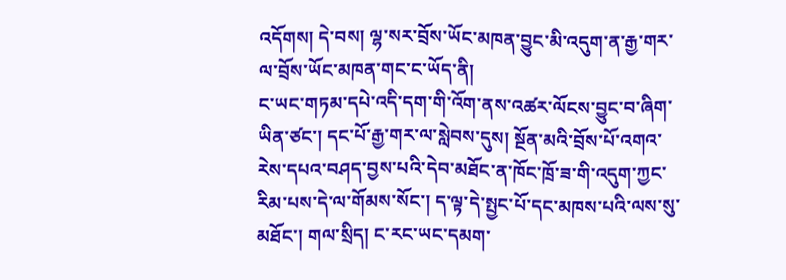འདོགས། དེ་བས། ལྷ་སར་བྲོས་ཡོང་མཁན་བྱུང་མི་འདུག་ན་རྒྱ་གར་ལ་བྲོས་ཡོང་མཁན་གང་ང་ཡོད་ནི།
ང་ཡང་གཏམ་དཔེ་འདི་དག་གི་འོག་ནས་འཚར་ལོངས་བྱུང་བ་ཞིག་ཡིན་ཙང་། དང་པོ་རྒྱ་གར་ལ་སླེབས་དུས། སྔོན་མའི་བྲོས་པོ་འགའ་རེས་དཔའ་བཤད་བྱས་པའི་དེབ་མཐོང་ན་ཁོང་ཁྲོ་ཟ་གི་འདུག་ཀྱང་རིམ་པས་དེ་ལ་གོམས་སོང་། ད་ལྟ་དེ་སྤྱང་པོ་དང་མཁས་པའི་ལས་སུ་མཐོང་། གལ་སྲིད། ང་རང་ཡང་དམག་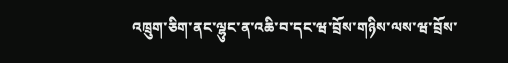འཁྲུག་ཅིག་ནང་ལྷུང་ན་འཆི་བ་དང་ཝ་བྲོས་གཉིས་ལས་ཝ་བྲོས་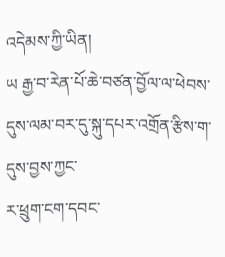འདེམས་ཀྱི་ཡིན།
ཡ རྒྱ་བ་རེན་པོ་ཆེ་བཙན་བྱོལ་ལ་ཕེབས་དུས་ལམ་བར་དུ་སྐུ་དཔར་འགྲོན་རྩིས་ག་དུས་བྱས་ཀྱང་
ར་ཕྲུག་ངག་དབང་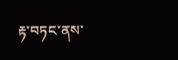རྟ་བཏང་ནས་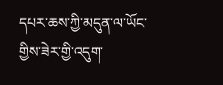དཔར་ཆས་ཀྱི་མདུན་ལ་ཡོང་གྱིས་ཟེར་གྱི་འདུག་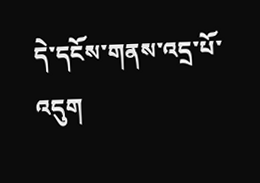དེ་དངོས་གནས་འདྲ་པོ་འདུག